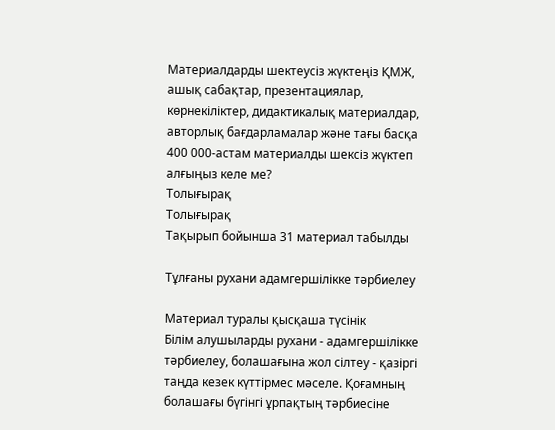Материалдарды шектеусіз жүктеңіз ҚМЖ, ашық сабақтар, презентациялар, көрнекіліктер, дидактикалық материалдар, авторлық бағдарламалар және тағы басқа 400 000-астам материалды шексіз жүктеп алғыңыз келе ме?
Толығырақ
Толығырақ
Тақырып бойынша 31 материал табылды

Тұлғаны рухани адамгершілікке тәрбиелеу

Материал туралы қысқаша түсінік
Білім алушыларды рухани - адамгершілікке тәрбиелеу, болашағына жол сілтеу - қазіргі таңда кезек күттірмес мәселе. Қоғамның болашағы бүгінгі ұрпақтың тәрбиесіне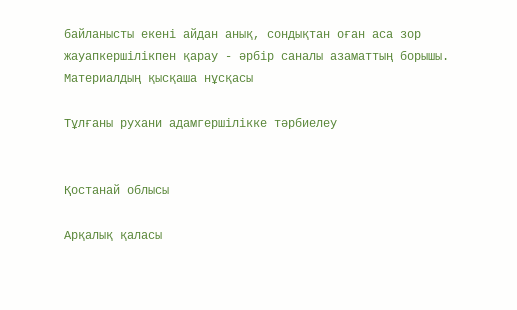байланысты екені айдан анық, сондықтан оған аса зор жауапкершілікпен қарау - әрбір саналы азаматтың борышы.
Материалдың қысқаша нұсқасы

Тұлғаны рухани адамгершілікке тәрбиелеу


Қостанай облысы

Арқалық қаласы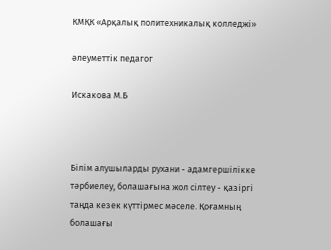КМҚК «Арқалық политехникалық колледжі»

әлеуметтік педагог

Искакова М.Б



Білім алушыларды рухани - адамгершілікке тәрбиелеу, болашағына жол сілтеу - қазіргі таңда кезек күттірмес мәселе. Қоғамның болашағы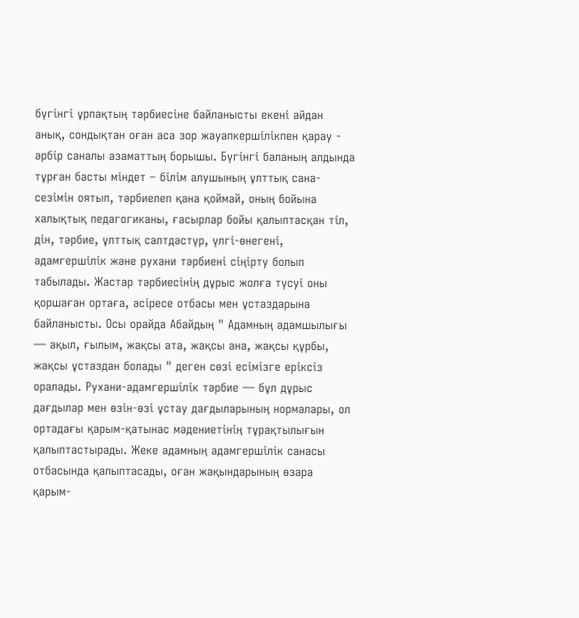бүгінгі ұрпақтың тәрбиесіне байланысты екені айдан анық, сондықтан оған аса зор жауапкершілікпен қарау - әрбір саналы азаматтың борышы. Бүгінгі баланың алдында тұрған басты міндет – білім алушының ұлттық сана-сезiмiн оятып, тәрбиелеп қана қоймай, оның бойына халықтық педагогиканы, ғасырлар бойы қалыптасқан тіл, дін, тәрбие, ұлттық салтдәстүр, үлгі-өнегені, адамгершілік және рухани тәрбиені сіңірту болып табылады. Жастар тәрбиесінің дұрыс жолға түсуі оны қоршаған ортаға, әсіресе отбасы мен ұстаздарына байланысты. Осы орайда Абайдың " Адамның адамшылығы — ақыл, ғылым, жақсы ата, жақсы ана, жақсы құрбы, жақсы ұстаздан болады " деген сөзі есімізге еріксіз оралады. Рухани-адамгершілік тәрбие — бұл дұрыс дағдылар мен өзін-өзі ұстау дағдыларының нормалары, ол ортадағы қарым-қатынас мәдениетінің тұрақтылығын қалыптастырады. Жеке адамның адамгершілік санасы отбасында қалыптасады, оған жақындарының өзара қарым-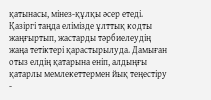қатынасы, мінез-құлқы әсер етеді. Қазіргі таңда елімізде ұлттық кодты жаңғыртып, жастарды тәрбиелеудің жаңа тетіктері қарастырылуда. Дамыған отыз елдің қатарына еніп, алдыңғы қатарлы мемлекеттермен йық теңестіру -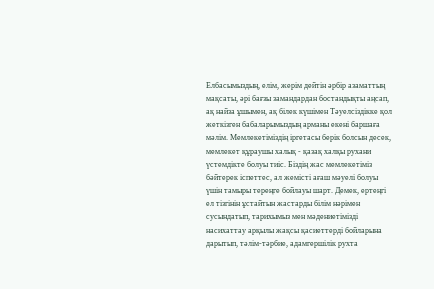Елбасымыздың, елім, жерім дейтін әрбір азаматтың мақсаты, әрі бағзы замандардан бостандықты аңсап, ақ найза ұшымен, ақ білек күшімен Тәуелсіздікке қол жеткізген бабаларымыздың арманы екені баршаға мәлім. Мемлекетіміздің іргетасы берік болсын десек, мемлекет құраушы халық - қазақ халқы рухани үстемдікте болуы тиіс. Біздің жас мемлекетіміз бәйтерек іспеттес, ал жемісті ағаш мәуелі болуы үшін тамыры тереңге бойлауы шарт. Демек, ертеңгі ел тізгінін ұстайтын жастарды білім нәрімен сусындатып, тарихымыз мен мәдениетімізді насихаттау арқылы жақсы қасиеттерді бойларына дарытып, тәлім-тәрбие, адамгершілік рухта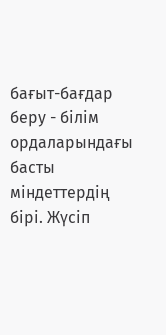бағыт-бағдар беру - білім ордаларындағы басты міндеттердің бірі. Жүсіп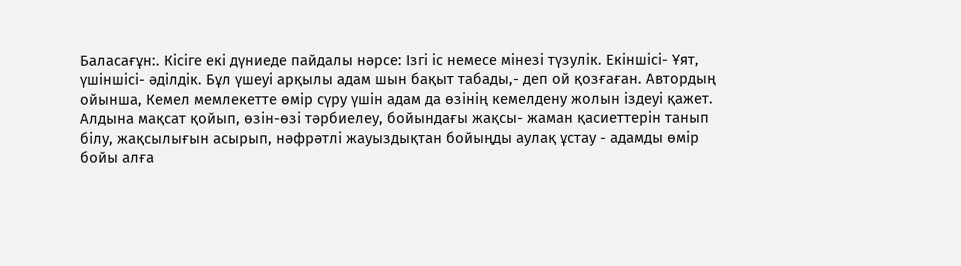Баласағұн:. Кісіге екі дүниеде пайдалы нәрсе: Ізгі іс немесе мінезі түзулік. Екіншісі- Ұят, үшіншісі- әділдік. Бұл үшеуі арқылы адам шын бақыт табады,- деп ой қозғаған. Автордың ойынша, Кемел мемлекетте өмір сүру үшін адам да өзінің кемелдену жолын іздеуі қажет. Алдына мақсат қойып, өзін-өзі тәрбиелеу, бойындағы жақсы- жаман қасиеттерін танып білу, жақсылығын асырып, нәфрәтлі жауыздықтан бойыңды аулақ ұстау - адамды өмір бойы алға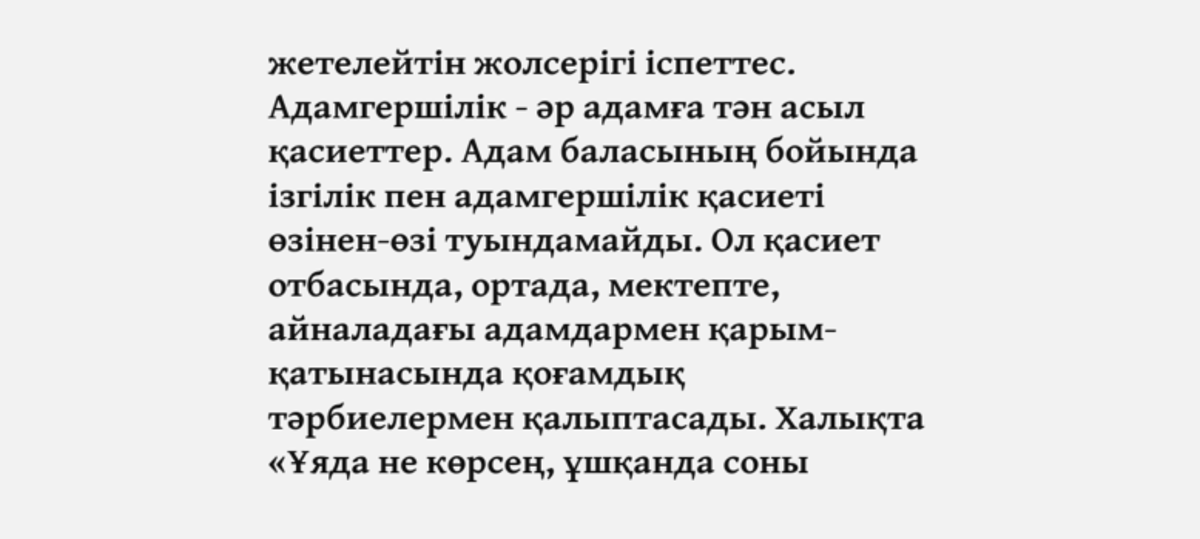жетелейтін жолсерігі іспеттес. Адамгершілік - әр адамға тән асыл қасиеттер. Адам баласының бойында ізгілік пен адамгершілік қасиеті өзінен-өзі туындамайды. Ол қасиет отбасында, ортада, мектепте, айналадағы адамдармен қарым-қатынасында қоғамдық тәрбиелермен қалыптасады. Халықта «Ұяда не көрсең, ұшқанда соны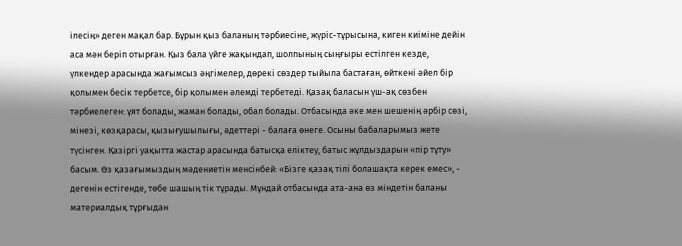ілесің» деген мақал бар. Бұрын қыз баланың тәрбиесіне, жүріс-тұрысына, киген киіміне дейін аса мән беріп отырған. Қыз бала үйге жақындап, шолпының сыңғыры естілген кезде, үлкендер арасында жағымсыз әңгімелер, дөрекі сөздер тыйыла бастаған, өйткені әйел бір қолымен бесік тербетсе, бір қолымен әлемді тербетеді. Қазақ баласын үш-ақ сөзбен тәрбиелеген: ұят болады, жаман болады, обал болады. Отбасында әке мен шешенің әрбір сөзі, мінезі, көзқарасы, қызығушылығы, әдеттері - балаға өнеге. Осыны бабаларымыз жете түсінген. Қазіргі уақытта жастар арасында батысқа еліктеу, батыс жұлдыздарын «пір тұту» басым. Өз қазағымыздың мәдениетін менсінбей: «Бізге қазақ тілі болашақта керек емес», - дегенін естігенде, төбе шашың тік тұрады. Мұндай отбасында ата-ана өз міндетін баланы материалдық тұрғыдан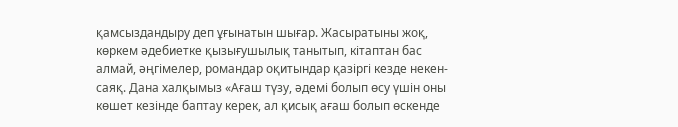қамсыздандыру деп ұғынатын шығар. Жасыратыны жоқ, көркем әдебиетке қызығушылық танытып, кітаптан бас алмай, әңгімелер, романдар оқитындар қазіргі кезде некен-саяқ. Дана халқымыз «Ағаш түзу, әдемі болып өсу үшін оны көшет кезінде баптау керек, ал қисық ағаш болып өскенде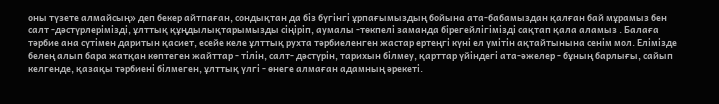оны түзете алмайсың» деп бекер айтпаған, сондықтан да біз бүгінгі ұрпағымыздың бойына ата-бабамыздан қалған бай мұрамыз бен салт -дәстүрлерімізді, ұлттық құңдылықтарымызды сіңіріп, аумалы -төкпелі заманда бірегейлігімізді сақтап қала аламыз . Балаға тәрбие ана сүтімен даритын қасиет, есейе келе ұлттық рухта тәрбиеленген жастар ертеңгі күні ел үмітін ақтайтынына сенім мол. Елімізде белең алып бара жатқан көптеген жайттар - тілін, салт- дәстүрін, тарихын білмеу, қарттар үйіндегі ата-әжелер - бұның барлығы, сайып келгенде, қазақы тәрбиені білмеген, ұлттық үлгі - өнеге алмаған адамның әрекеті.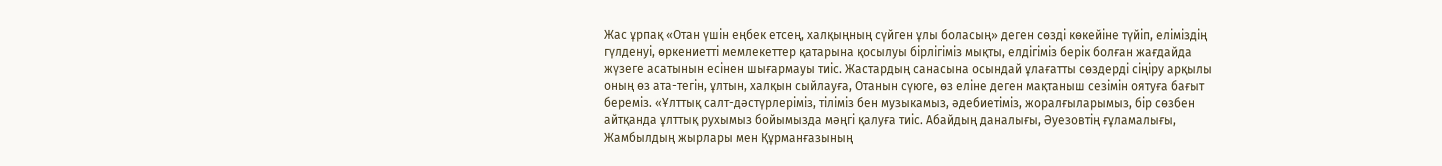Жас ұрпақ «Отан үшін еңбек етсең, халқыңның сүйген ұлы боласың» деген сөзді көкейіне түйіп, еліміздің гүлденуі, өркениетті мемлекеттер қатарына қосылуы бірлігіміз мықты, елдігіміз берік болған жағдайда жүзеге асатынын есінен шығармауы тиіс. Жастардың санасына осындай ұлағатты сөздерді сіңіру арқылы оның өз ата-тегін, ұлтын, халқын сыйлауға, Отанын сүюге, өз еліне деген мақтаныш сезімін оятуға бағыт береміз. «Ұлттық салт-дәстүрлеріміз, тіліміз бен музыкамыз, әдебиетіміз, жоралғыларымыз, бір сөзбен айтқанда ұлттық рухымыз бойымызда мәңгі қалуға тиіс. Абайдың даналығы, Әуезовтің ғұламалығы, Жамбылдың жырлары мен Құрманғазының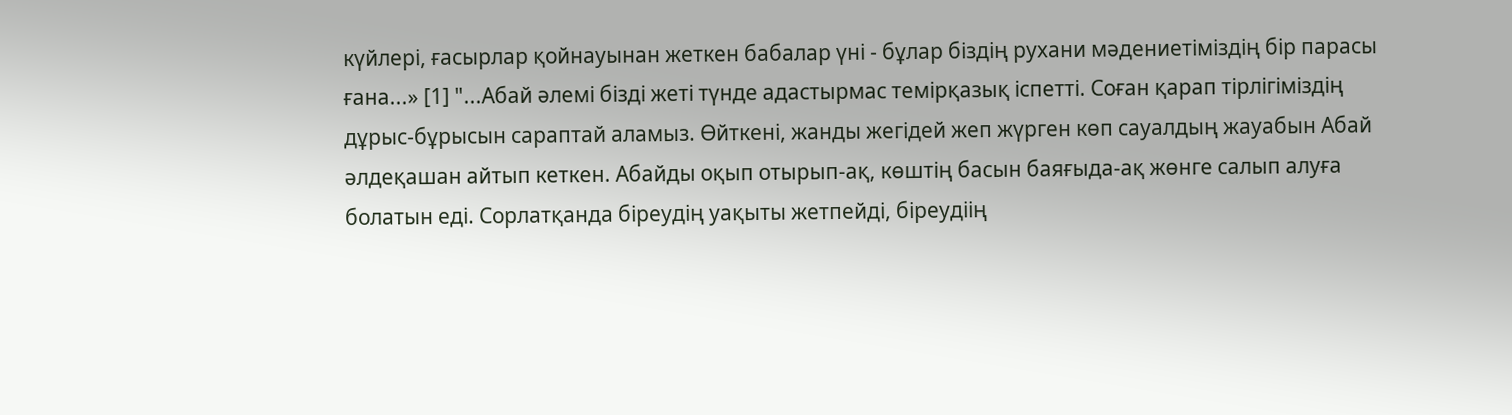күйлері, ғасырлар қойнауынан жеткен бабалар үні - бұлар біздің рухани мәдениетіміздің бір парасы ғана...» [1] "...Абай әлемі бізді жеті түнде адастырмас темірқазық іспетті. Соған қарап тірлігіміздің дұрыс-бұрысын сараптай аламыз. Өйткені, жанды жегідей жеп жүрген көп сауалдың жауабын Абай әлдеқашан айтып кеткен. Абайды оқып отырып-ақ, көштің басын баяғыда-ақ жөнге салып алуға болатын еді. Сорлатқанда біреудің уақыты жетпейді, біреудіің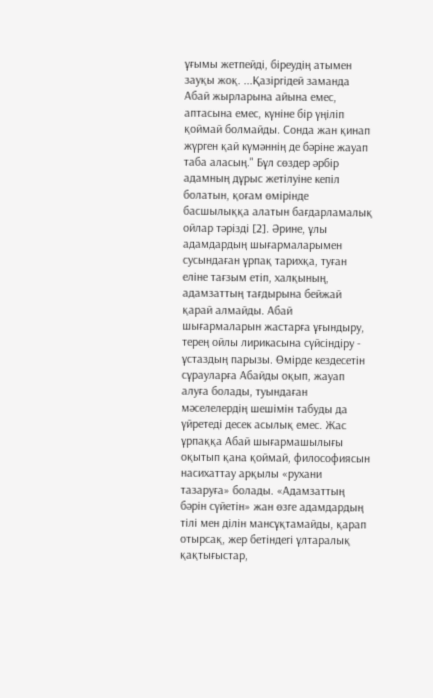ұғымы жетпейді, біреудің атымен зауқы жоқ. ...Қазіргідей заманда Абай жырларына айына емес, аптасына емес, күніне бір үңіліп қоймай болмайды. Сонда жан қинап жүрген қай күмәннің де бәріне жауап таба аласың." Бұл сөздер әрбір адамның дұрыс жетілуіне кепіл болатын, қоғам өмірінде басшылыққа алатын бағдарламалық ойлар тәрізді [2]. Әрине, ұлы адамдардың шығармаларымен сусындаған ұрпақ тарихқа, туған еліне тағзым етіп, халқының, адамзаттың тағдырына бейжай қарай алмайды. Абай шығармаларын жастарға ұғындыру, терең ойлы лирикасына сүйсіндіру - ұстаздың парызы. Өмірде кездесетін сұрауларға Абайды оқып, жауап алуға болады, туындаған мәселелердің шешімін табуды да үйретеді десек асылық емес. Жас ұрпаққа Абай шығармашылығы оқытып қана қоймай, философиясын насихаттау арқылы «рухани тазаруға» болады. «Адамзаттың бәрін сүйетін» жан өзге адамдардың тілі мен ділін мансұқтамайды, қарап отырсақ, жер бетіндегі ұлтаралық қақтығыстар,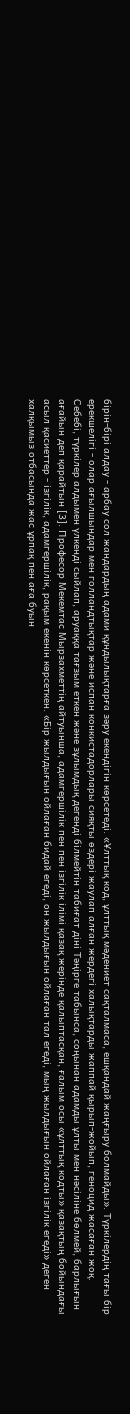бірін-бірі алдау - арбау сол жандардың адами құндылықтарға зәру екендігін көрсетеді. «Ұлттық код, ұлттық мәдениет сақталмаса, ешқандай жаңғыру болмайды». Түркілердің тағы бір ерекшелігі - олар ағылшындар мен голландтықтар және испан конкистадорлары сияқты өздері жаулап алған жердегі халықтарды жаппай қырып-жойып, геноцид жасаған жоқ. Себебі, түркілер алдымен үлкенді сыйлап, аруаққа тағзым еткен және зұлымдық дегенді білмейтін табиғат діні Тәңірге табынса, соңынан адамды ұлты мен нәсіліне бөлмей, барлығын ағайын деп қарайтын [3]. Професор Мекемтас Мырзахметтің айтуынша, адамгершілік пен пен ізгілік ілімі қазақ жерінде қалыптасқан, ғалым осы «ұлттық кодты» қазақтың бойындағы асыл қасиеттер - ізгілік, адамгершілік, рақым екенін көрсеткен. «Бір жылдығын ойлаған бидай егеді, он жылдығын ойлаған тал егеді, мың жылдығын ойлаған ізгілік егеді» деген халқымыз отбасында жас ұрпақ пен аға буын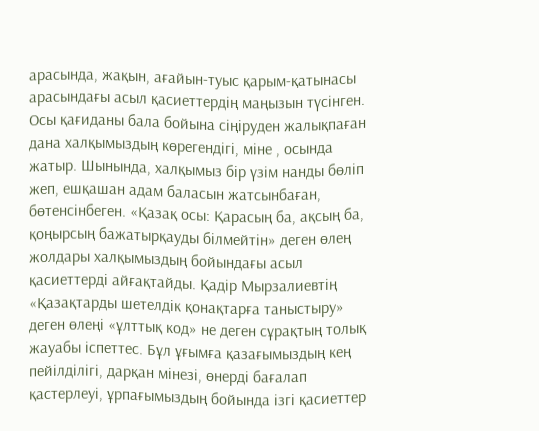арасында, жақын, ағайын-туыс қарым-қатынасы арасындағы асыл қасиеттердің маңызын түсінген. Осы қағиданы бала бойына сіңіруден жалықпаған дана халқымыздың көрегендігі, міне , осында жатыр. Шынында, халқымыз бір үзім нанды бөліп жеп, ешқашан адам баласын жатсынбаған, бөтенсінбеген. «Қазақ осы: Қарасың ба, ақсың ба, қоңырсың бажатырқауды білмейтін» деген өлең жолдары халқымыздың бойындағы асыл қасиеттерді айғақтайды. Қадір Мырзалиевтің «Қазақтарды шетелдік қонақтарға таныстыру» деген өлеңі «ұлттық код» не деген сұрақтың толық жауабы іспеттес. Бұл ұғымға қазағымыздың кең пейілділігі, дарқан мінезі, өнерді бағалап қастерлеуі, ұрпағымыздың бойында ізгі қасиеттер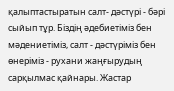қалыптастыратын салт- дәстүрі - бәрі сыйып тұр. Біздің әдебиетіміз бен мәдениетіміз, салт - дәстүріміз бен өнеріміз - рухани жаңғырудың сарқылмас қайнары. Жастар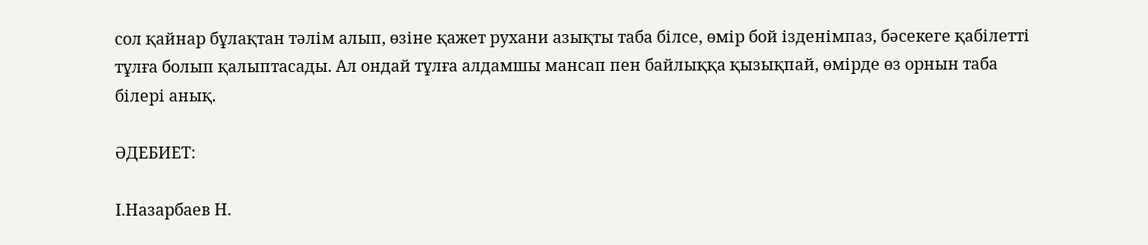сол қайнар бұлақтан тәлім алып, өзіне қажет рухани азықты таба білсе, өмір бой ізденімпаз, бәсекеге қабілетті тұлға болып қалыптасады. Ал ондай тұлға алдамшы мансап пен байлыққа қызықпай, өмірде өз орнын таба білері анық.

ӘДЕБИЕТ:

І.Назарбаев Н.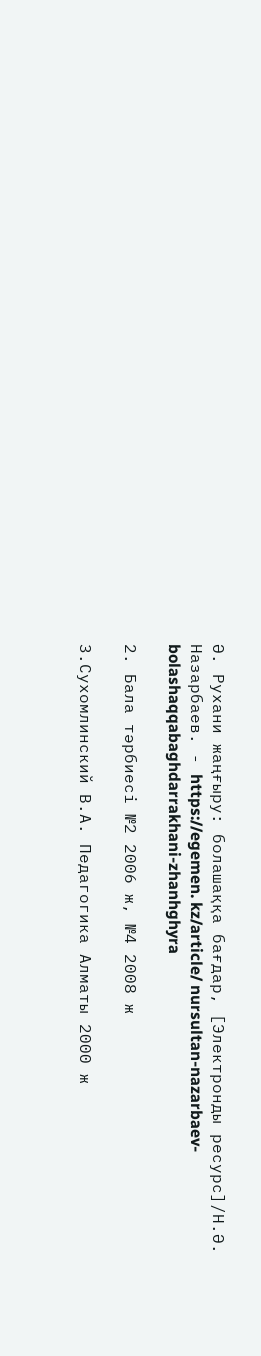Ә. Рухани жаңғыру: болашаққа бағдар, [Электронды ресурс]/Н.Ә. Назарбаев. - https://egemen. kz/article/ nursultan-nazarbaev-bolashaqqabaghdarrakhani-zhanhghyra

2. Бала тәрбиесі №2 2006 ж, №4 2008 ж

3.Сухомлинский В.А. Педагогика Алматы 2000 ж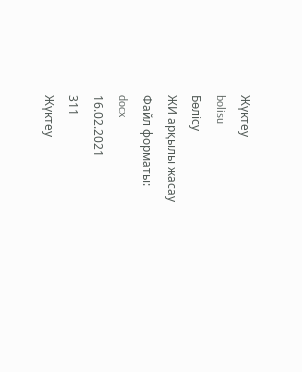Жүктеу
bolisu
Бөлісу
ЖИ арқылы жасау
Файл форматы:
docx
16.02.2021
311
Жүктеу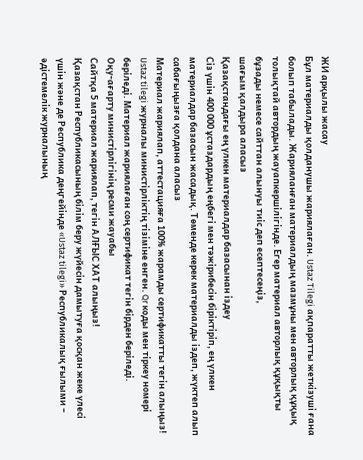ЖИ арқылы жасау
Бұл материалды қолданушы жариялаған. Ustaz Tilegi ақпаратты жеткізуші ғана болып табылады. Жарияланған материалдың мазмұны мен авторлық құқық толықтай автордың жауапкершілігінде. Егер материал авторлық құқықты бұзады немесе сайттан алынуы тиіс деп есептесеңіз,
шағым қалдыра аласыз
Қазақстандағы ең үлкен материалдар базасынан іздеу
Сіз үшін 400 000 ұстаздардың еңбегі мен тәжірибесін біріктіріп, ең үлкен материалдар базасын жасадық. Төменде керек материалды іздеп, жүктеп алып сабағыңызға қолдана аласыз
Материал жариялап, аттестацияға 100% жарамды сертификатты тегін алыңыз!
Ustaz tilegi журналы министірліктің тізіміне енген. Qr коды мен тіркеу номері беріледі. Материал жариялаған соң сертификат тегін бірден беріледі.
Оқу-ағарту министірлігінің ресми жауабы
Сайтқа 5 материал жариялап, тегін АЛҒЫС ХАТ алыңыз!
Қазақстан Республикасының білім беру жүйесін дамытуға қосқан жеке үлесі үшін және де Республика деңгейінде «Ustaz tilegi» Республикалық ғылыми – әдістемелік журналының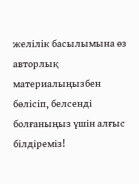желілік басылымына өз авторлық материалыңызбен бөлісіп, белсенді болғаныңыз үшін алғыс білдіреміз!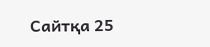Сайтқа 25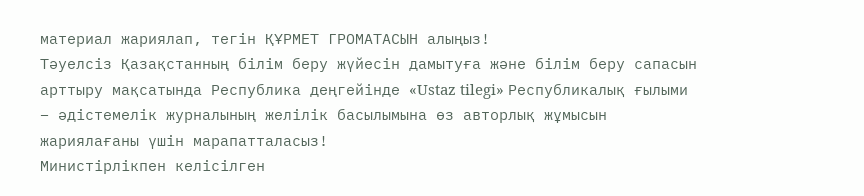материал жариялап, тегін ҚҰРМЕТ ГРОМАТАСЫН алыңыз!
Тәуелсіз Қазақстанның білім беру жүйесін дамытуға және білім беру сапасын арттыру мақсатында Республика деңгейінде «Ustaz tilegi» Республикалық ғылыми – әдістемелік журналының желілік басылымына өз авторлық жұмысын жариялағаны үшін марапатталасыз!
Министірлікпен келісілген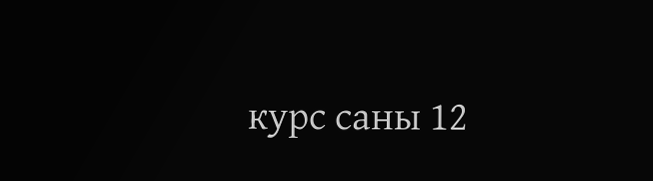курс саны 12